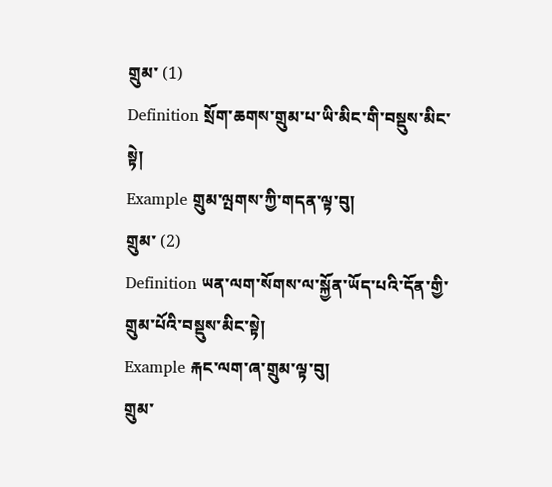གྲུམ་ (1)
Definition སྲོག་ཆགས་གྲུམ་པ་ཡི་མིང་གི་བསྡུས་མིང་སྟེ།
Example གྲུམ་ལྤགས་ཀྱི་གདན་ལྟ་བུ།
གྲུམ་ (2)
Definition ཡན་ལག་སོགས་ལ་སྐྱོན་ཡོད་པའི་དོན་གྱི་གྲུམ་པོའི་བསྡུས་མིང་སྟེ།
Example རྐང་ལག་ཞ་གྲུམ་ལྟ་བུ།
གྲུམ་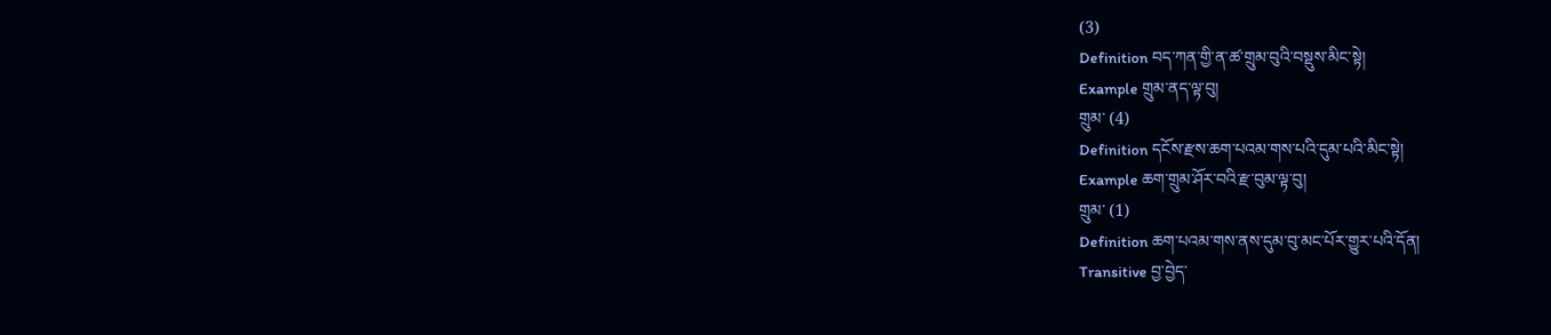(3)
Definition བད་ཀན་གྱི་ན་ཚ་གྲུམ་བུའི་བསྡུས་མིང་སྟེ།
Example གྲུམ་ནད་ལྟ་བུ།
གྲུམ་ (4)
Definition དངོས་རྫས་ཆག་པའམ་གས་པའི་དུམ་པའི་མིང་སྟེ།
Example ཆག་གྲུམ་ཤོར་བའི་རྫ་བུམ་ལྟ་བུ།
གྲུམ་ (1)
Definition ཆག་པའམ་གས་ནས་དུམ་བུ་མང་པོར་གྱུར་པའི་དོན།
Transitive བྱ་བྱེད་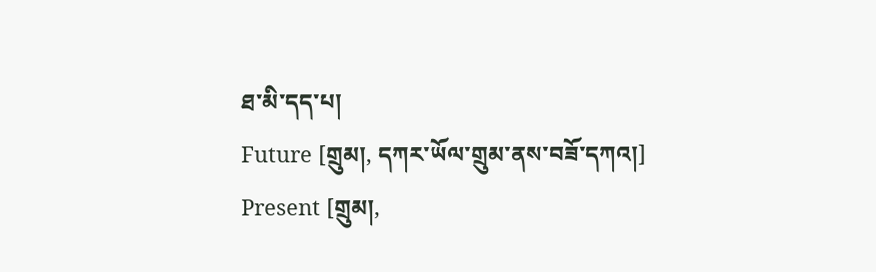ཐ་མི་དད་པ།
Future [གྲུམ།, དཀར་ཡོལ་གྲུམ་ནས་བཟོ་དཀའ།]
Present [གྲུམ།,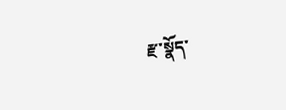རྫ་སྣོད་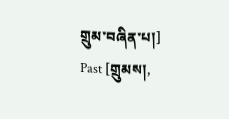གྲུམ་བཞིན་པ།]
Past [གྲུམས།,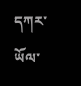དཀར་ཡོལ་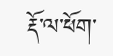རྡོ་ལ་ཕོག་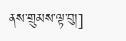ནས་གྲུམས་ལྟ་བུ།]